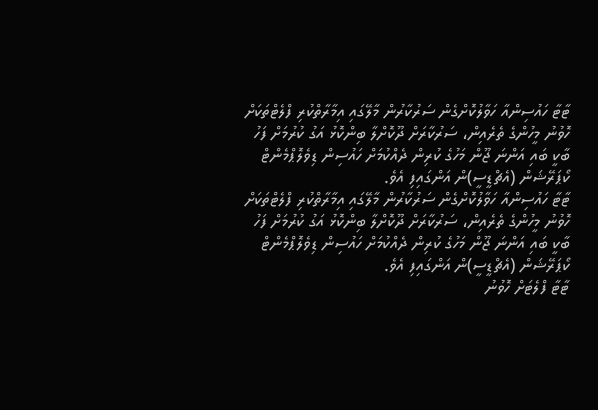ޓާޓާ ހައުސިންއާ ހަވާލުކޮށްގެން ސަރުކާރުން މާލޭގައި އިމާރާތްކުރި ފްލެޓްތަކަށް ހޮވުނު މީހުންގެ ތެރެއިން، ސަރުކާރަށް ދޫކޮށްލާ ބިންކޮޅު އަގު ކުރުމަށް ފަހު ބާކީ ބައި އަންނަ ޖޫން މަހުގެ ކުރިން ދެއްކުމަށް ހައުސިން ޑިވެލޮޕްމެންޓް ކޯޕަރޭޝަން (އެޗްޑީސީ)ން އަންގައިފި އެވެ.
ޓާޓާ ހައުސިންއާ ހަވާލުކޮށްގެން ސަރުކާރުން މާލޭގައި އިމާރާތްކުރި ފްލެޓްތަކަށް ހޮވުނު މީހުންގެ ތެރެއިން، ސަރުކާރަށް ދޫކޮށްލާ ބިންކޮޅު އަގު ކުރުމަށް ފަހު ބާކީ ބައި އަންނަ ޖޫން މަހުގެ ކުރިން ދެއްކުމަށް ހައުސިން ޑިވެލޮޕްމެންޓް ކޯޕަރޭޝަން (އެޗްޑީސީ)ން އަންގައިފި އެވެ.
ޓާޓާ ފްލެޓަށް ހޮވުނު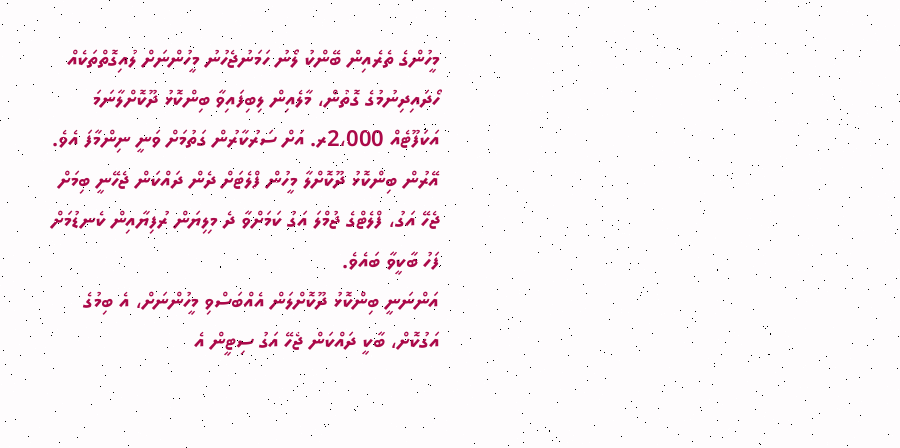މީހުންގެ ތެރެއިން ބޭންކު ލޯނު ހަމަނުޖެހުނު މީހުންނަށް ލުއިގޮތްތަކެއް ހޯދައިދިނުމުގެ ގޮތުން، މާލެއިން ލިބިފައިވާ ބިންކޮޅު ދޫކޮށްލާނަމަ އަކަފޫޓެއް 2،000ރ. އަށް ސަރުކާރުން ގަތުމަށް ވަނީ ނިންމާފަ އެވެ.
އޭރުން ބިންކޮޅު ދޫކޮށްލާ މީހުން ފްލެޓަށް ދެން ދައްކަން ޖެހޭނީ ބިމަށް ޖެހޭ އަގު، ފްލެޓްގެ ޖުމްލަ އަގު ކަމަށްވާ ދެ މިލިޔަން ރުފިޔާއިން ކެނޑުމަށް ފަހު ބާކީވާ ބައެވެ.
އަންނަނީ ބިންކޮޅު ދޫކޮށްލަން އެއްބަސްވި މީހުންނަށް، އެ ބިމުގެ އަގުކޮށް، ބާކީ ދައްކަން ޖެހޭ އަގު ސިޓީން އެ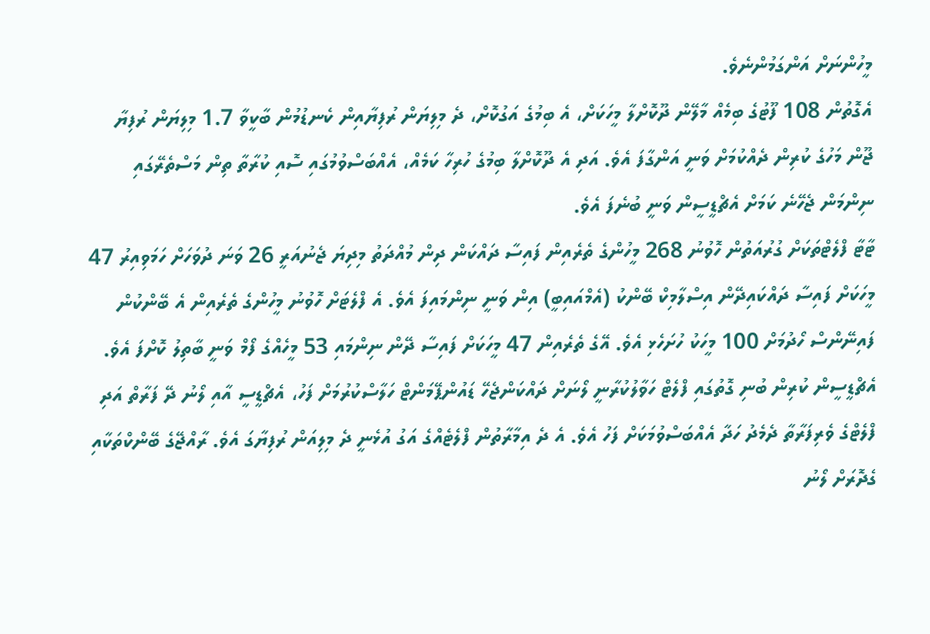މީހުންނަށް އަންގަމުންނެވެ.
އެގޮތުން 108 ފޫޓުގެ ބިމެއް މާލޭން ދޫކޮށްލާ މީހަކަށް، އެ ބިމުގެ އަގުކޮށް، ދެ މިލިޔަން ރުފިޔާއިން ކެނޑުމުން ބާކީވާ 1.7 މިލިޔަން ރުފިޔާ ޖޫން މަހުގެ ކުރިން ދެއްކުމަށް ވަނީ އަންގާފަ އެވެ. އަދި އެ ދޫކޮށްލާ ބިމުގެ ހުރިހާ ކަމެއް، އެއްބަސްވުމުގައި ސޮއި ކުރާތާ ތިން މަސްތެރޭގައި ނިންމަން ޖެހޭނެ ކަމަށް އެޗްޑީސީން ވަނީ ބުނެފަ އެވެ.
ޓާޓާ ފްލެޓްތަކަށް ގުރުއަތުން ހޮވުނު 268 މީހުންގެ ތެރެއިން ފައިސާ ދައްކަން ދިން މުއްދަތު މިދިޔަ ޖެނުއަރީ 26 ވަނަ ދުވަހަށް ހަމަވިއިރު 47 މީހަކަށް ފައިސާ ދައްކައިދޭން އިސްލާމިކް ބޭންކު (އެމްއައިބީ) އިން ވަނީ ނިންމައިފަ އެވެ. އެ ފްލެޓަށް ހޮވުނު މީހުންގެ ތެރެއިން އެ ބޭންކުން ފައިނޭންސް ހޯދުމަށް 100 މީހަކު ހުށަހެޅި އެވެ. އޭގެ ތެރެއިން 47 މީހަކަށް ފައިސާ ދޭން ނިންމައި 53 މީހެއްގެ ފޯމް ވަނީ ބާތިލު ކޮށްފަ އެވެ. އެޗްޑީސީން ކުރިން ބުނި ގޮތުގައި ފްލެޓް ހަވާލުކުރާނީ ލޯނަށް ދައްކަންޖެހޭ ޑައުންޕޭމަންޓް ހަލާސްކުރުމަށް ފަހު، އެޗްޑީސީ އާއި ލޯނު ދޭ ފަރާތް އަދި ފްލެޓްގެ ވެރިފަރާތާ ދެމެދު ހަދާ އެއްބަސްވުމަކަށް ފަހު އެވެ. އެ ދެ އިމާރާތުން ފްލެޓެއްގެ އަގު އުޅެނީ ދެ މިލިއަން ރުފިޔާގަ އެވެ. ރާއްޖޭގެ ބޭންކްތަކާއި ގެދޮރަށް ލޯނު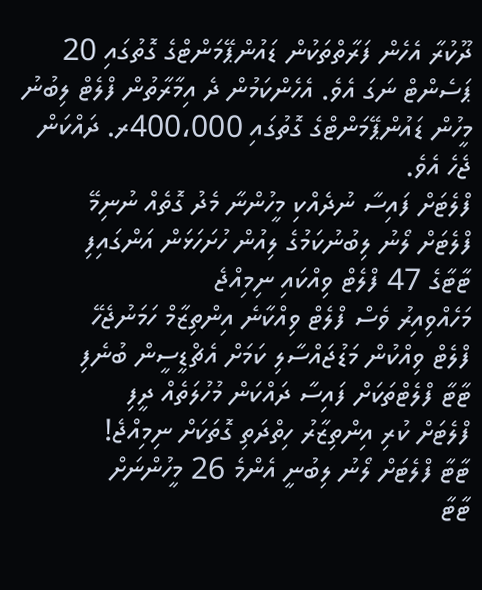ދޫކުރާ އެހެން ފަރާތްތަކުން ޑައުންޕޭމަންޓްގެ ގޮތުގައި 20 ޕަސެންޓް ނަގަ އެވެ. އެހެންކަމުން ދެ އިމާރާތުން ފްލެޓް ލިބުނު މީހުން ޑައުންޕޭމަންޓްގެ ގޮތުގައި 400،000ރ. ދައްކަން ޖެހެ އެވެ.
ފްލެޓަށް ފައިސާ ނުދެއްކި މީހުންނާ މެދު ގޮތެއް ނުނިމޭ
ފްލެޓަށް ލޯނު ލިބުނުކަމުގެ ލިއުން ހުށަހަޅަން އަންގައިފި
ޓާޓާގެ 47 ފްލެޓް ވިއްކައި ނިމިއްޖެ
މަހެއްވިއިރު ވެސް ފްލެޓް ވިއްކާނެ އިންތިޒާމް ހަމަނުޖެހޭ
ފްލެޓް ވިއްކުން މަޑުޖައްސާލި ކަމަށް އެޗްޑީސީން ބުނެފި
ޓާޓާ ފްލެޓްތަކަށް ފައިސާ ދައްކަން މުހުލަތެއް ދީފި
ފްލެޓަށް ކުރި އިންތިޒާރު ހިތްދަތި ގޮތަކަށް ނިމިއްޖެ!
ޓާޓާ ފްލެޓަށް ލޯނު ލިބުނީ އެންމެ 26 މީހުންނަށް
ޓާޓާ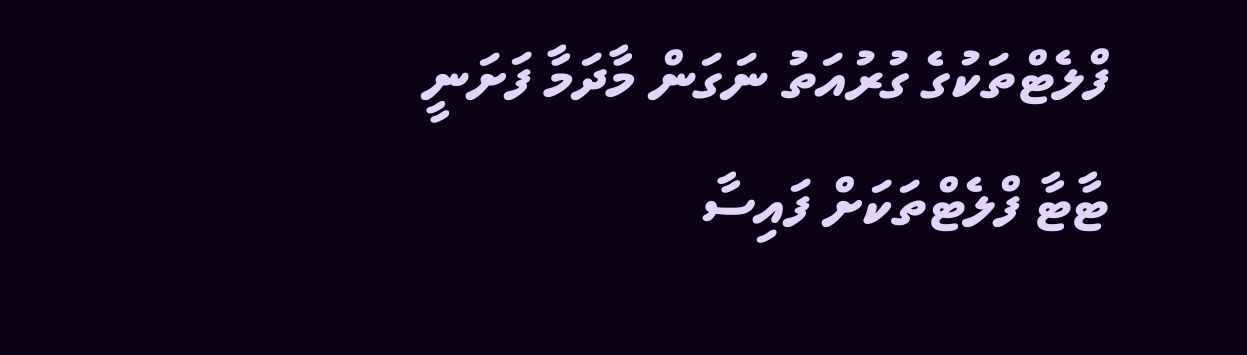ފްލެޓްތަކުގެ ގުރުއަތު ނަގަން މާދަމާ ފަށަނީ
ޓާޓާ ފްލެޓްތަކަށް ފައިސާ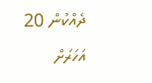ދެއްކުން 20 އަހަރަށް